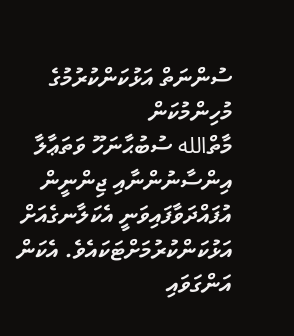ސުންނަތް އަޅުކަންކުރުމުގެ މުހިންމުކަން
މާތްالله ސުބުޙާނަހޫ ވަތަޢާލާ އިންސާނުންނާއި ޖިންނީން އުފައްދަވާފައިވަނީ އެކަލާނގެއަށް އަޅުކަންކުރުމަށްޓަކައެވެ. އެކަން އަންގަވައި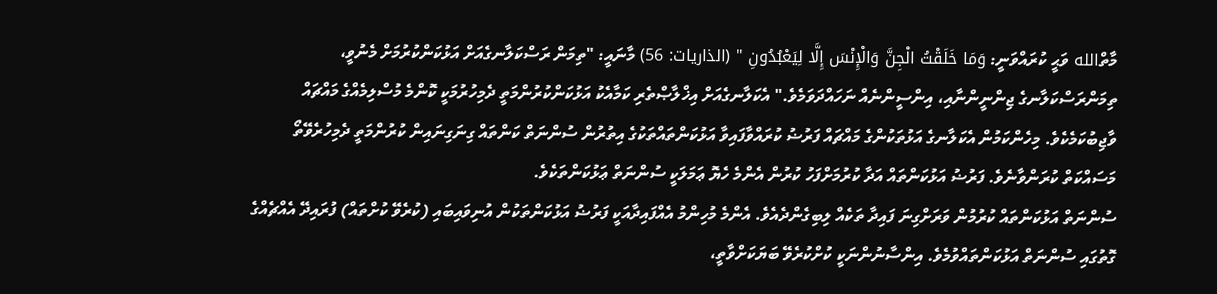މާތްالله ވަޙީ ކުރައްވަނީ: وَمَا خَلَقْتُ الْجِنَّ وَالْإِنْسَ إِلَّا لِيَعْبُدُونِ " (الذاريات: 56) މާނައީ: "ތިމަން ރަސްކަލާނގެއަށް އަޅުކަންކުރުމަށް މެނުވީ، ތިމަންރަސްކަލާނގެ ޖިންނީންނާއި، އިންސީންނެއް ނަހައްދަވަމެވެ." އެކަލާނގެއަށް އިޚްލާޞްތެރި ކަމާއެކު އަޅުކަންކުރުންމަތީ ދެމިހުރުމަކީ ކޮންމެ މުސްލިމެއްގެ މައްޗައް ވާޖިބުކަމެކެވެ. މިހެންކަމުން އެކަލާނގެ އަޅުތަކުންގެ މައްޗައް ފަރުޟު ކުރައްވާފައިވާ އަޅުކަންތައްތަކުގެ އިތުރުން ސުންނަތް ކަންތައް ގިނަގިނައިން ކުރުންމަތީ ދެމިހުރެވޭތޯ މަސައްކަތް ކުރަންވާނެވެ. ފަރުޟު އަޅުކަންތައް އަދާ ކުރުމަށްފަހު ކުރުން އެންމެ ހެޔޮ ޢަމަލަކީ ސުންނަތް ޢަޅުކަންތަކެވެ.
ސުންނަތް އަޅުކަންތައް ކުރުމުން ވަރަށްގިނަ ފައިދާ ތަކެއް ލިބިގެންދެއެވެ. އެންމެ މުހިންމު އެއްފައިދާއަކީ ފަރުޟު އަޅުކަންތަކުން އުނިވައިބައި (ކުރެވޭ ކުށްތައް) ފުރައިދޭ އެއްޗެއްގެ ގޮތުގައި ސުންނަތް އަޅުކަންތައްވުމެވެ. އިންސާނުންނަކީ ކުށްކުރެވޭ ބަޔަކަށްވާތީ،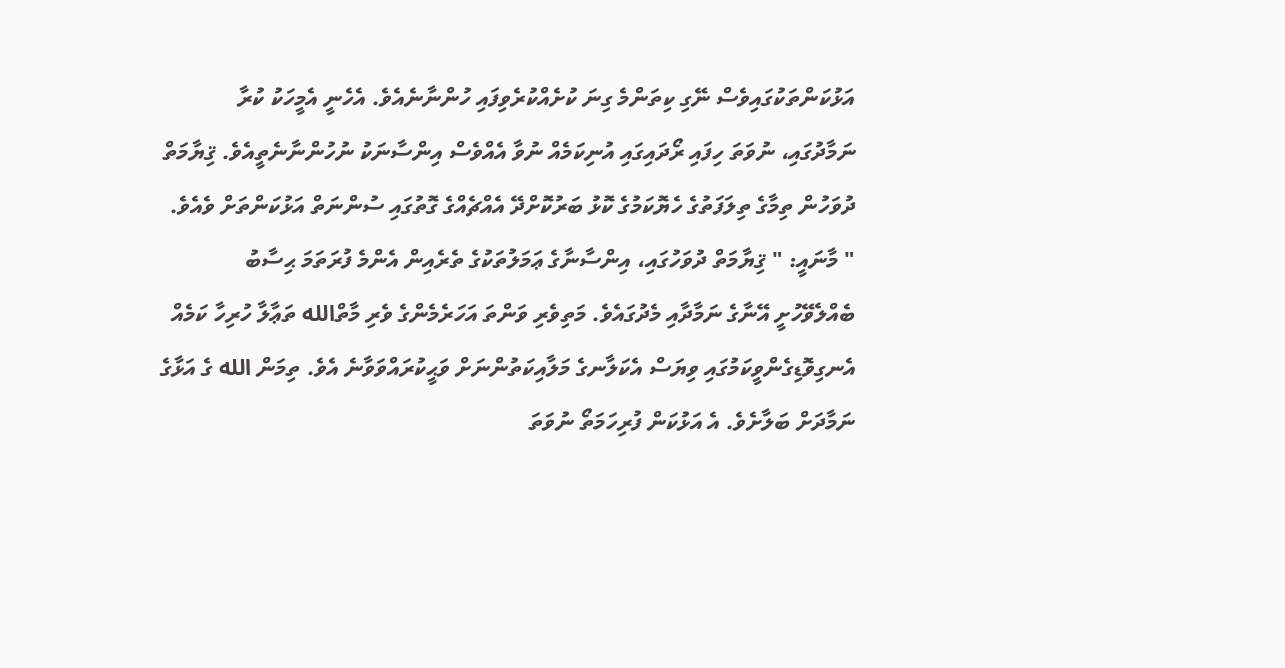އަޅުކަންތަކުގައިވެސް ނޭގި ކިތަންމެ ގިނަ ކުށެއްކުރެވިފައި ހުންނާނެއެވެ. އެހެނީ އެމީހަކު ކުރާ ނަމާދުގައި، ނުވަތަ ހިފައި ރޯދައިގައި އުނިކަމެއް ނުވާ އެއްވެސް އިންސާނަކު ނުހުންނާނެތީއެވެ. ޤިޔާމަތް ދުވަހުން ތިމާގެ ތިލަފަތުގެ ހެޔޮކަމުގެ ކޮޅު ބަރުކޮށްދޭ އެއްޗެއްގެ ގޮތުގައި ސުންނަތް އަޅުކަންތަށް ވެއެވެ.
" މާނައީ: " ޤިޔާމަތް ދުވަހުގައި، އިންސާނާގެ ޢަމަލުތަކުގެ ތެރެއިން އެންމެ ފުރަތަމަ ޙިސާބު ބެއްލެވޭހުށީ އޭނާގެ ނަމާދާއި މެދުގައެވެ. މަތިވެރި ވަންތަ އަހަރެމެންގެ ވެރި މާތްالله ތަޢާލާ ހުރިހާ ކަމެއް އެނގިވޮޑިގެންވީކަމުގައި ވިޔަސް އެކަލާނގެ މަލާއިކަތުންނަށް ވަޙީކުރައްވަވާނެ އެވެ. ތިމަން الله ގެ އަޅާގެ ނަމާދަށް ބަލާށެވެ. އެ އަޅުކަން ފުރިހަމަތޯ ނުވަތަ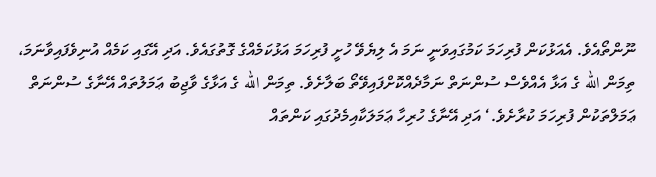ނޫންތޯއެވެ. އެއަޅުކަން ފުރިހަމަ ކަމުގައިވަނީ ނަމަ އެ ލިޔެވޭ ހުށީ ފުރިހަމަ އަޅުކަމެއްގެ ގޮތުގައެވެ. އަދި އޭގައި ކަމެއް އުނިވެފައިވާނަމަ، ތިމަން الله ގެ އަޅާ އެއްވެސް ސުންނަތް ނަމާދެއްކޮށްފައިވޭތޯ ބަލާށެވެ. ތިމަން الله ގެ އަޅާގެ ވާޖިބު ޢަމަލުތައް އޭނާގެ ސުންނަތް ޢަމަލްތަކުން ފުރިހަމަ ކުރާށެވެ.‘ އަދި އޭނާގެ ހުރިހާ ޢަމަލަކާއިމެދުގައި ކަންތައް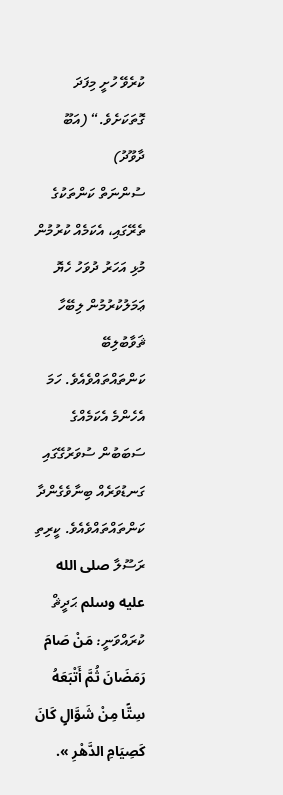ކުރެވޭ ހުށީ މިފަދަ ގޮތަކަށެވެ.“ (އަބޫ ދާވޫދު)
ސުންނަތް ކަންތަކުގެ ތެރޭގައި، އެކަމެއް ކުރުމުން މުޅި އަހަރު ދުވަހު ހެޔޮ ޢަމަލުކުރުމުން ލިބޭހާ ޘަވާބުލިބޭ ކަންތައްތައްވެއެވެ. ހަމަ އެހެންމެ އެކަމެއްގެ ސަބަބުން ސުވަރުގޭގައި ގަނޑުވަރެއް ބިނާވެގެންދާ ކަންތައްތައްވެއެވެ. ކީރިތި ރަސޫލާ صلى الله عليه وسلم ޙަދީޘް ކުރައްވަނީ: مَنْ صَامَ رَمَضَانَ ثُمَّ أَتْبَعَهُ سِتًّا مِنْ شَوَّالٍ كَانَ كَصِيَامِ الدَّهْرِ ».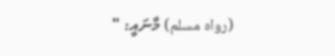(رواه مسلم) މާނައީ: "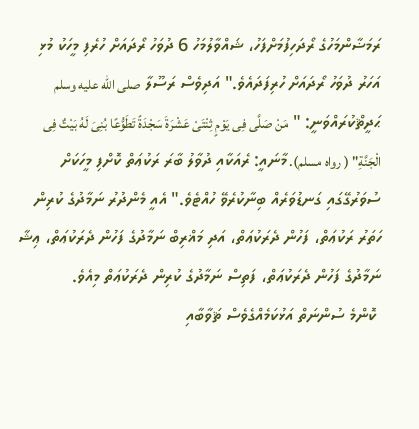ރަމަޟާންމަހުގެ ރޯދަހިފުމަށްފަހު، ޝައްވާލުމަހު 6 ދުވަހު ރޯދައަށް ހުރެފި މީހަކު މުޅި އަހަރު ދުވަހު ރޯދައަށް ހުރިފަދައެވެ." އަދިވެސް ރަސޫލާ صلى الله عليه وسلم ޙަދީޘްކުރައްވަނީ: " مَنْ صَلَّى فِى يَوْمٍ ثِنْتَىْ عَشْرَةَ سَجْدَةً تَطَوُّعًا بُنِىَ لَهُ بَيْتٌ فِى الْجَنَّةِ" ( رواه مسلم). މާނައީ: ރެއަކާއި ދުވާލު ބާރަ ރަކުޢަތް ކޮށްފި މީހަކަށް ސުވަރުގޭގައި ގަނޑުވަރެއް ބިނާކުރެވޭ ހުއްޓެވެ." އެއީ މެންދުރު ނަމާދުގެ ކުރިން ހަތަރު ރަކުޢަތް، ފަހުން ދެރަކުޢަތް، އަދި މަޣްރިބް ނަމާދުގެ ފަހުން ދެރަކުޢަތް، ޢިޝާ ނަމާދުގެ ފަހުން ދެރަކުޢަތް، ފަތިސް ނަމާދުގެ ކުރިން ދެރަކުޢަތް މިއެވެ.
 ކޮންމެ ސުންނަތް އަޅުކަމެއްގެވެސް ޘަވާބާއި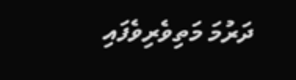ދަރުމަ މަތިވެރިވެފައި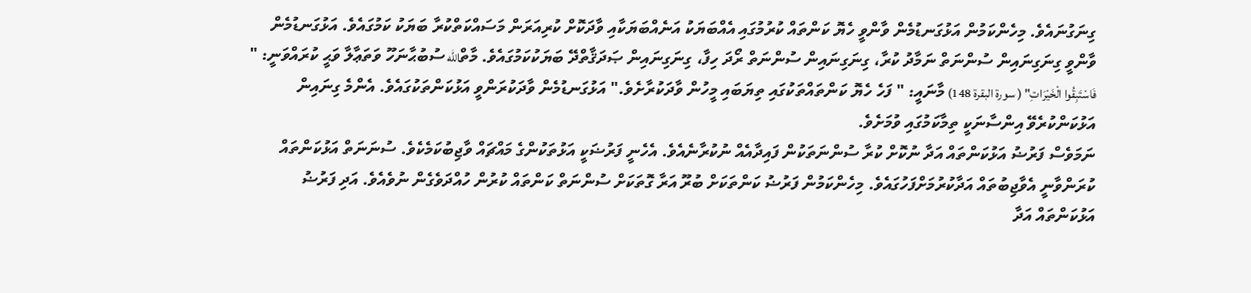ގިނަގުނައެވެ. މިހެންކަމުން އަޅުގަނޑުމެން ވާންވީ ހެޔޮ ކަންތައް ކުރުމުގައި އެއްބަޔަކު އަނެއްބަޔަކާއި ވާދަކޮށް ކުރިއަރަން މަސައްކަތްކުރާ ބަޔަކު ކަމުގައެވެ. އަޅުގަނޑުމެން ވާންވީ ގިނަގިނައިން ސުންނަތް ނަމާދު ކުރާ، ގިނަގިނައިން ސުންނަތް ރޯދަ ހިފާ، ގިނަގިނައިން ޞަދަޤާތްދޭ ބަޔަކުކަމުގައެވެ. މާތްالله ސުބުޙާނަހޫ ވަތަޢާލާ ވަޙީ ކުރައްވަނީ: " فَاسْتَبِقُوا الْخَيْرَاتِ" ( سورة البقرة 148) މާނައީ: " ފަހެ ހެޔޮ ކަންތައްތަކުގައި ތިޔަބައި މީހުން ވާދަކުރާށެވެ." އަޅުގަނޑުމެން ވާދަކުރަންވީ އަޅުކަންތަކުގައެވެ. އެންމެ ގިނައިން އަޅުކަންކުރެވޭ އިންސާނަކީ ތިމާކަމުގައި ވުމަށެވެ.
ނަމަވެސް ފަރުޟު އަޅުކަންތައް އަދާ ނުކޮށް ކުރާ ސުންނަތަކުން ފައިދާއެއް ނުކުރާނެއެވެ. އެހެނީ ފަރުޟަކީ އަޅުތަކުންގެ މައްޗައް ވާޖިބުކަމެކެވެ. ސުނަނަތް އަޅުކަންތައް ކުރަންވާނީ އެވާޖިބުތައް އަދާކުރުމަށްފަހުގައެވެ. މިހެންކަމުން ފަރުޟު ކަންތަކަށް ބުރޫ އަރާ ގޮތަކަށް ސުންނަތް ކަންތައް ކުރުން ހުއްދަވެގެން ނުވެއެވެ. އަދި ފަރުޟު އަޅުކަންތައް އަދާ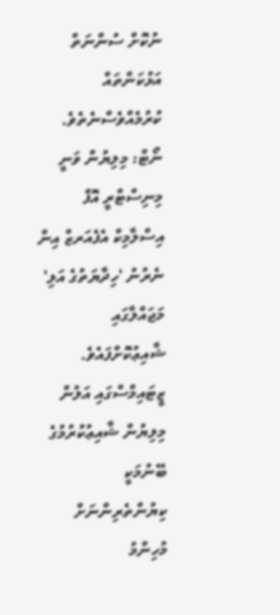ނުކޮށް ސުންނަތް އަޅުކަންތައް ކުރުމެއްވެސްނެތެވެ.
ނޯޓް: މިލިޔުން ވަނީ މިނިސްޓްރީ އޮފް އިސްލާމިކް އެފެއަރޒް އިން ނެރުނު 'ހިދާޔަތުގެ އަލި' މަޖައްލާގައި ޝާއިޢުކޮށްފައެވެ. ޒީޓައިމްސްގައި އަލުން މިލިޔުން ޝާއިޢުކުރުމުގެ ބޭނުމަކީ ކިޔުންތެރިންނަށް މުހިންމު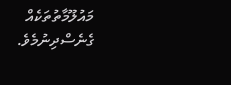މައުލޫމާތުތަކެއް ގެނެސްދިނުމެވެ.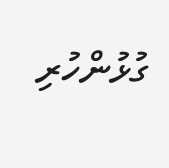ގުޅުންހުރި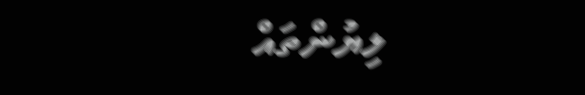ލިޔުންތައް